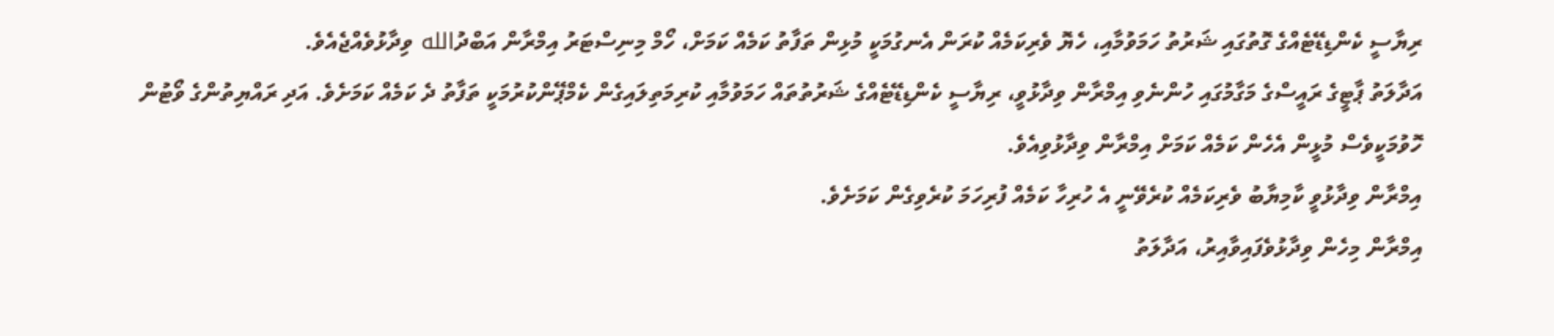ރިޔާސީ ކެންޑިޑޭޓެއްގެ ގޮތުގައި ޝަރުތު ހަމަވުމާއި، ހެޔޮ ވެރިކަމެއް ކުރަން އެނގުމަކީ މުޅިން ތަފާތު ކަމެއް ކަމަށް، ހޯމް މިނިސްޓަރު އިމްރާން އަބްދުالله ވިދާޅުވެއްޖެއެވެ.
އަދާލަތު ޕާޓީގެ ރައީސްގެ މަގާމުގައި ހުންނެވި އިމްރާން ވިދާޅުވީ، ރިޔާސީ ކެންޑިޑޭޓެއްގެ ޝަރުތުތައް ހަމަވުމާއި ކުރިމަތިލައިގެން ކެމްޕޭންކުރުމަކީ ތަފާތު ދެ ކަމެއް ކަމަށެވެ. އަދި ރައްޔިތުންގެ ވޯޓުން ހޮވުމަކީވެސް މުޅީން އެހެން ކަމެއް ކަމަށް އިމްރާން ވިދާޅުވިއެވެ.
އިމްރާން ވިދާޅުވީ ކާމިޔާބު ވެރިކަމެއް ކުރެވޭނީ އެ ހުރިހާ ކަމެއް ފުރިހަމަ ކުރެވިގެން ކަމަށެވެ.
އިމްރާން މިހެން ވިދާޅުވެފައިވާއިރު، އަދާލަތު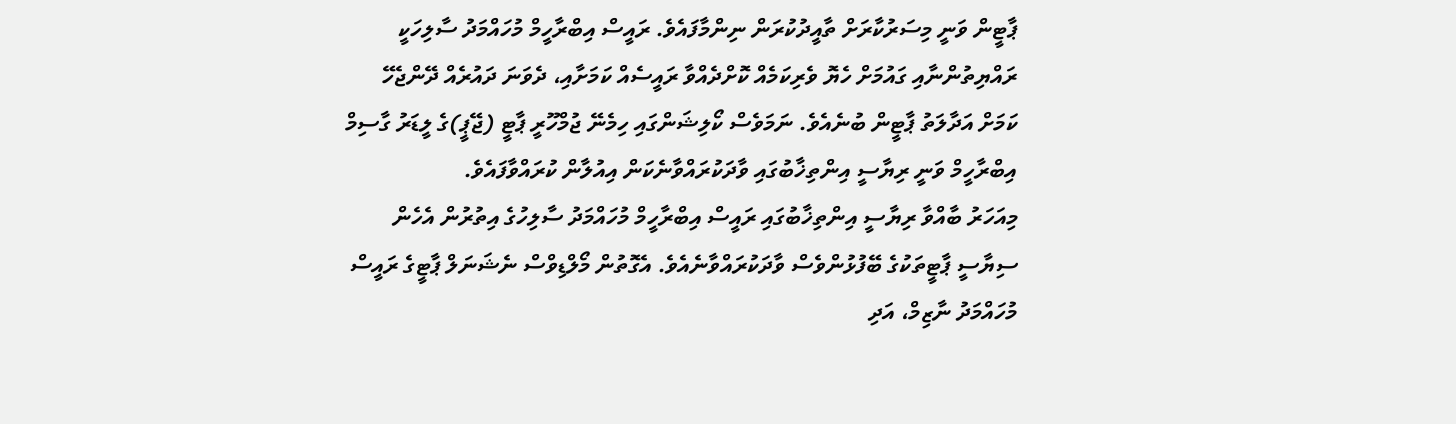ޕާޓީން ވަނީ މިސަރުކާރަށް ތާއީދުކުރަން ނިންމާފައެވެ. ރައީސް އިބްރާހީމް މުހައްމަދު ސާލިހަކީ ރައްޔިތުންނާއި ގައުމަށް ހެޔޮ ވެރިކަމެއް ކޮށްދެއްވާ ރައީސެއް ކަމަށާއި، ދެވަނަ ދައުރެއް ދޭންޖެހޭ ކަމަށް އަދާލަތު ޕާޓީން ބުނެއެވެ. ނަމަވެސް ކޯލިޝަންގައި ހިމެނޭ ޖުމްހޫރީ ޕާޓީ (ޖޭޕީ)ގެ ލީޑަރު ގާސިމް އިބްރާހީމް ވަނީ ރިޔާސީ އިންތިޚާބުގައި ވާދަކުރައްވާނެކަން އިއުލާން ކުރައްވާފައެވެ.
މިއަހަރު ބާއްވާ ރިޔާސީ އިންތިޚާބުގައި ރައީސް އިބްރާހީމް މުހައްމަދު ސާލިހުގެ އިތުރުން އެހެން ސިޔާސީ ޕާޓީތަކުގެ ބޭފުޅުންވެސް ވާދަކުރައްވާނެއެވެ. އެގޮތުން މޯލްޑިވްސް ނެޝަނަލް ޕާޓީގެ ރައީސް މުހައްމަދު ނާޒިމް، އަދި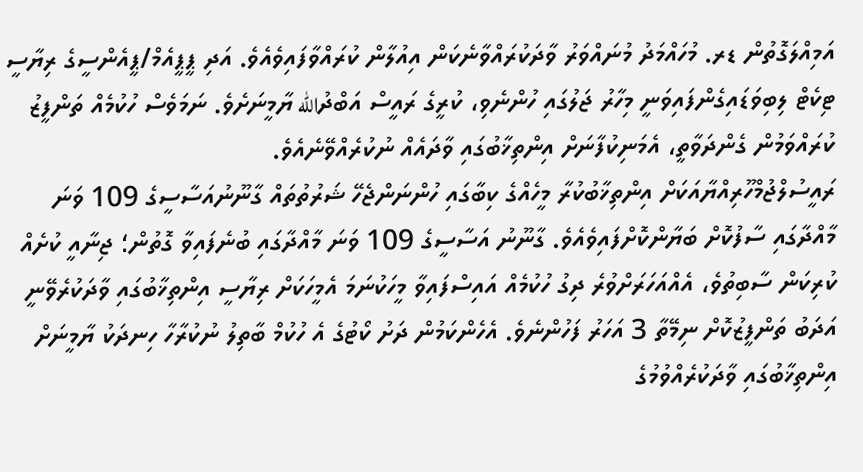އަމިއްލަގޮތުން ޑރ. މުހައްމަދު މުނައްވަރު ވާދަކުރައްވާނެކަން އިއުލާން ކުރައްވާފައިވެއެވެ. އަދި ޕީޕީއެމް/ޕީއެންސީގެ ރިޔާސީ ޓިކެޓް ލިބިވަޑައިގެންފައިވަނީ މިހާރު ޖަލުގައި ހުންނެވި، ކުރީގެ ރައީސް އަބްދުالله ޔާމީނަށެވެ. ނަމަވެސް ހުކުމެއް ތަންފީޒު ކުރައްވަމުން ގެންދަވާތީ، އެމަނިކުފާނަށް އިންތިޚާބުގައި ވާދައެއް ނުކުރެއްވޭނެއެވެ.
ރައީސުލްޖުމްހޫރިއްޔާއަކަށް އިންތިޚާބުކުރާ މީހެއްގެ ކިބާގައި ހުންނަންޖެހޭ ޝަރުތުތައް ގާނޫނުއަސާސީގެ 109 ވަނަ މާއްދާގައި ސާފުކޮށް ބަޔާންކޮށްފައިވެއެވެ. ގާނޫނު އަސާސީގެ 109 ވަނަ މާއްދާގައި ބުނެފައިވާ ގޮތުން؛ ޖިނާއީ ކުށެއް ކުރިކަން ސާބިތުވެ، އެއްއަހަރަށްވުރެ ދިގު ހުކުމެއް އައިސްފައިވާ މީހަކުނަމަ އެމީހަކަށް ރިޔާސީ އިންތިޚާބުގައި ވާދަކުރެވޭނީ އަދަބު ތަންފީޒުކޮށް ނިމޭތާ 3 އަހަރު ފަހުންނެވެ. އެހެންކަމުން ދަށު ކޯޓުގެ އެ ހުކުމް ބާތިލު ނުކުރާހާ ހިނދަކު ޔާމީނަށް އިންތިޚާބުގައި ވާދަކުރެއްވުމުގެ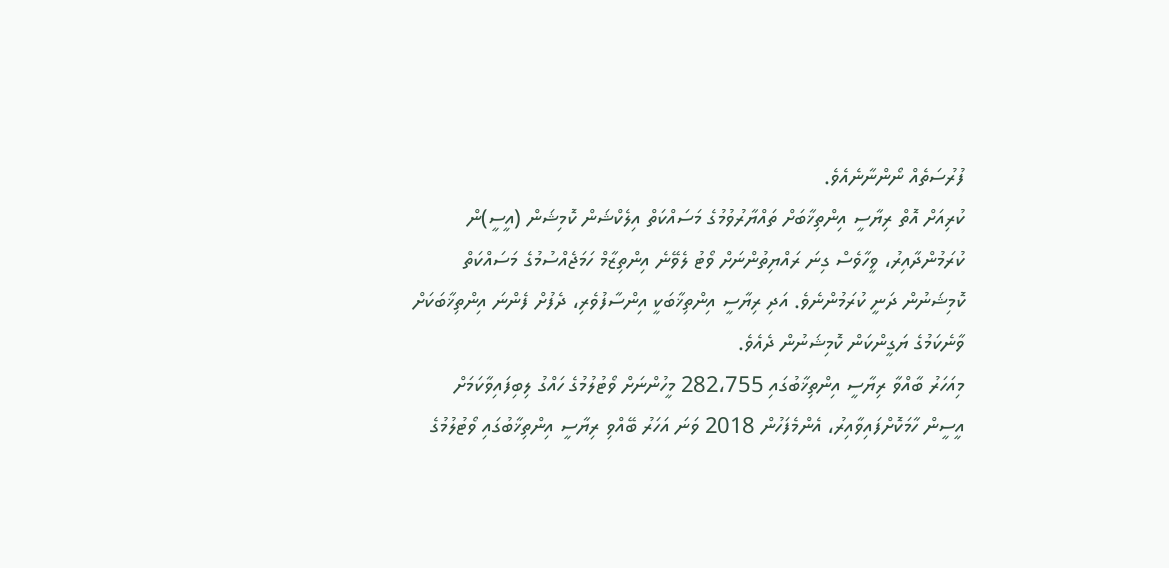ފުރުސަތެއް ނޯންނާނެއެވެ.
ކުރިއަށް އޮތް ރިޔާސީ އިންތިޚާބަށް ތައްޔާރުވުމުގެ މަސައްކަތް އިލެކްޝަން ކޮމިޝަން (އީސީ)ން ކުރަމުންދާއިރު، ވީހާވެސް ގިނަ ރައްޔިތުންނަށް ވޯޓު ލެވޭނެ އިންތިޒާމް ހަމަޖެއްސުމުގެ މަސައްކަތް ކޮމިޝަނުން ދަނީ ކުރަމުންނެވެ. އަދި ރިޔާސީ އިންތިޚާބަކީ އިންސާފުވެރި، ދެފުށް ފެންނަ އިންތިޚާބަކަށް ވާނެކަމުގެ ޔަގީންކަން ކޮމިޝަނުން ދެއެވެ.
މިއަހަރު ބާއްވާ ރިޔާސީ އިންތިޚާބުގައި 282،755 މީހުންނަށް ވޯޓުލުމުގެ ހައްގު ލިބިފައިވާކަމަށް އީސީން ހާމަކޮށްފައިވާއިރު، އެންމެފަހުން 2018 ވަނަ އަހަރު ބޭއްވި ރިޔާސީ އިންތިޚާބުގައި ވޯޓުލުމުގެ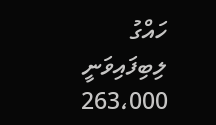ހައްގު ލިބިފައިވަނީ 263،000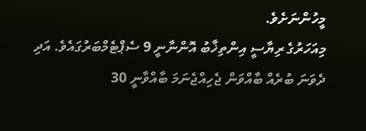މީހުންނަށެވެ.
މިއަހަރުގެ ރިޔާސީ އިންތިޚާބު އޮންނާނީ 9 ސެޕްޓެމްބަރުގައެވެ. އަދި ދެވަނަ ބުރެއް ބާއްވަން ޖެހިއްޖެނަމަ ބާއްވާނީ 30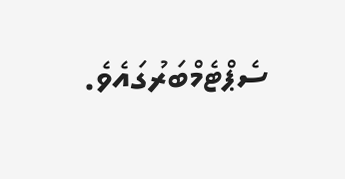ސެޕްޓެމްބަރުގައެވެ.